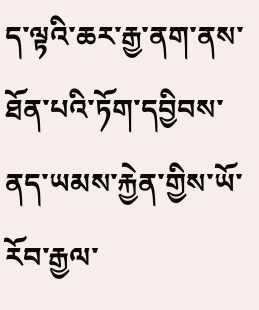ད་ལྟའི་ཆར་རྒྱ་ནག་ནས་ཐོན་པའི་ཏོག་དབྱིབས་ནད་ཡམས་རྐྱེན་གྱིས་ཡོ་རོབ་རྒྱལ་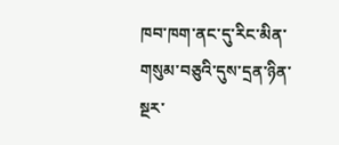ཁབ་ཁག་ནང་དུ་རིང་མིན་གསུམ་བཅུའི་དུས་དྲན་ཉིན་སྔར་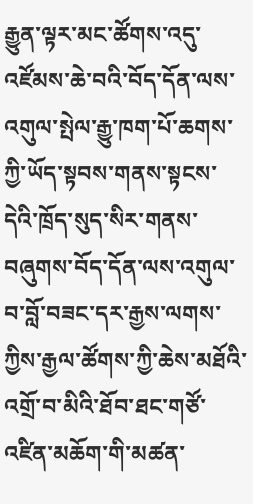རྒྱུན་ལྟར་མང་ཚོགས་འདུ་འཛོམས་ཆེ་བའི་བོད་དོན་ལས་འགུལ་སྤེལ་རྒྱུ་ཁག་པོ་ཆགས་ཀྱི་ཡོད་སྟབས་གནས་སྟངས་དེའི་ཁྲོད་སུད་སིར་གནས་བཞུགས་བོད་དོན་ལས་འགུལ་བ་བློ་བཟང་དར་རྒྱས་ལགས་ཀྱིས་རྒྱལ་ཚོགས་ཀྱི་ཆེས་མཐོའི་འགྲོ་བ་མིའི་ཐོབ་ཐང་གཙོ་འཛིན་མཆོག་གི་མཚན་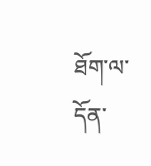ཐོག་ལ་དོན་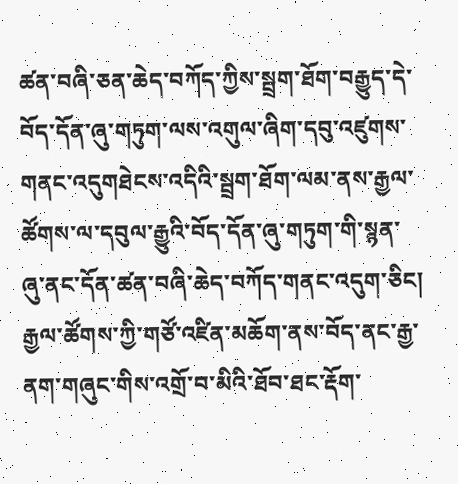ཚན་བཞི་ཅན་ཆེད་བཀོད་ཀྱིས་སྦྲག་ཐོག་བརྒྱུད་དེ་བོད་དོན་ཞུ་གཏུག་ལས་འགུལ་ཞིག་དབུ་འཛུགས་གནང་འདུགཐེངས་འདིའི་སྦྲག་ཐོག་ལམ་ནས་རྒྱལ་ཚོགས་ལ་དབུལ་རྒྱུའི་བོད་དོན་ཞུ་གཏུག་གི་སྙན་ཞུ་ནང་དོན་ཚན་བཞི་ཆེད་བཀོད་གནང་འདུག་ཅིང། རྒྱལ་ཚོགས་ཀྱི་གཙོ་འཛིན་མཆོག་ནས་བོད་ནང་རྒྱ་ནག་གཞུང་གིས་འགྲོ་བ་མིའི་ཐོབ་ཐང་རྡོག་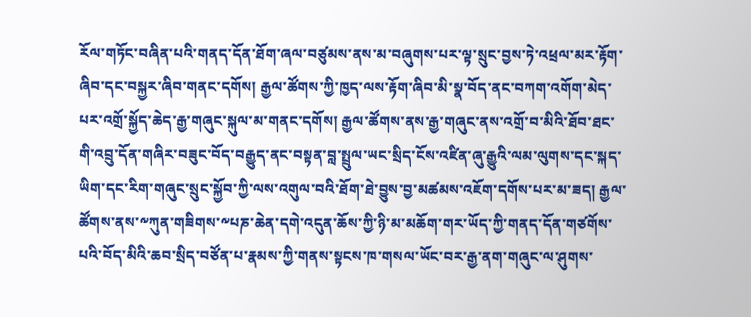རོལ་གཏོང་བཞིན་པའི་གནད་དོན་ཐོག་ཞལ་བཙུམས་ནས་མ་བཞུགས་པར་ལྟ་སྲུང་བྱས་ཏེ་འཕྲལ་མར་རྟོག་ཞིབ་དང་བསྐྱར་ཞིབ་གནང་དགོས། རྒྱལ་ཚོགས་ཀྱི་ཁྱད་ལས་རྟོག་ཞིབ་མི་སྣ་བོད་ནང་བཀག་འགོག་མེད་པར་འགྲོ་སྐྱོད་ཆེད་རྒྱ་གཞུང་སྐུལ་མ་གནང་དགོས། རྒྱལ་ཚོགས་ནས་རྒྱ་གཞུང་ནས་འགྲོ་བ་མིའི་ཐོབ་ཐང་གི་འབྲུ་དོན་གཞིར་བཟུང་བོད་བརྒྱུད་ནང་བསྟན་བླ་སྤྲུལ་ཡང་སྲིད་ངོས་འཛིན་ཞུ་རྒྱུའི་ལམ་ལུགས་དང་སྐད་ཡིག་དང་རིག་གཞུང་སྲུང་སྐྱོབ་ཀྱི་ལས་འགུལ་བའི་ཐོག་ཐེ་བྱུས་བྱ་མཚམས་འཇོག་དགོས་པར་མ་ཟད། རྒྱལ་ཚོགས་ནས་༸ཀུན་གཟིགས་༸པཎ་ཆེན་དགེ་འདུན་ཆོས་ཀྱི་ཉི་མ་མཆོག་གར་ཡོད་ཀྱི་གནད་དོན་གཙགོས་པའི་བོད་མིའི་ཆབ་སྲིད་བཙོན་པ་རྣམས་ཀྱི་གནས་སྟངས་ཁ་གསལ་ཡོང་བར་རྒྱ་ནག་གཞུང་ལ་ཤུགས་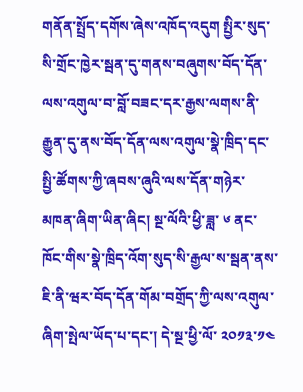གནོན་སྤྲོད་དགོས་ཞེས་འཁོད་འདུག སྤྱིར་སུད་སི་གྲོང་ཁྱེར་སྦན་དུ་གནས་བཞུགས་བོད་དོན་ལས་འགུལ་བ་བློ་བཟང་དར་རྒྱས་ལགས་ནི་རྒྱུན་དུ་ནས་བོད་དོན་ལས་འགུལ་སྣེ་ཁྲིད་དང་སྤྱི་ཚོགས་ཀྱི་ཞབས་ཞུའི་ལས་དོན་གཉེར་མཁན་ཞིག་ཡིན་ཞིང། སྔ་ལོའི་ཕྱི་ཟླ་ ༦ ནང་ཁོང་གིས་སྣེ་ཁྲིད་འོག་སུད་སི་རྒྱལ་ས་སྦན་ནས་ཇི་ནི་ཝར་བོད་དོན་གོམ་བགྲོད་ཀྱི་ལས་འགུལ་ཞིག་སྤེལ་ཡོད་པ་དང་། དེ་སྔ་ཕྱི་ལོ་ ༢༠༡༣་༡༤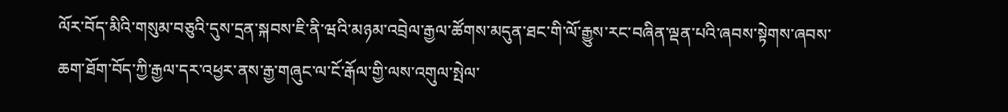ལོར་བོད་མིའི་གསུམ་བཅུའི་དུས་དྲན་སྐབས་ཇི་ནི་ཝའི་མཉམ་འབྲེལ་རྒྱལ་ཚོགས་མདུན་ཐང་གི་ལོ་རྒྱུས་རང་བཞིན་ལྡན་པའི་ཞབས་སྟེགས་ཞབས་ཆག་ཐོག་བོད་ཀྱི་རྒྱལ་དར་འཕྱར་ནས་རྒྱ་གཞུང་ལ་ངོ་རྒོལ་གྱི་ལས་འགུལ་སྤེལ་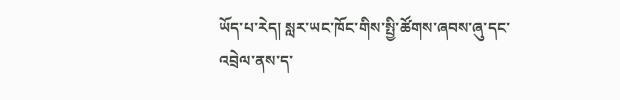ཡོད་པ་རེད། སླར་ཡང་ཁོང་གིས་སྤྱི་ཚོགས་ཞབས་ཞུ་དང་འབྲེལ་ནས་ད་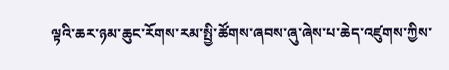ལྟའི་ཆར་ཉམ་ཆུང་རོགས་རམ་སྤྱི་ཚོགས་ཞབས་ཞུ་ཞེས་པ་ཆེད་འཛུགས་ཀྱིས་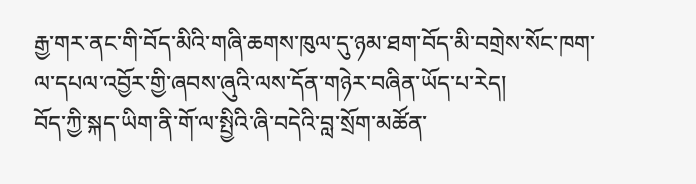རྒྱ་གར་ནང་གི་བོད་མིའི་གཞི་ཆགས་ཁུལ་དུ་ཉམ་ཐག་བོད་མི་བགྲེས་སོང་ཁག་ལ་དཔལ་འབྱོར་གྱི་ཞབས་ཞུའི་ལས་དོན་གཉེར་བཞིན་ཡོད་པ་རེད།
བོད་ཀྱི་སྐད་ཡིག་ནི་གོ་ལ་སྤྱིའི་ཞི་བདེའི་བླ་སྲོག་མཚོན་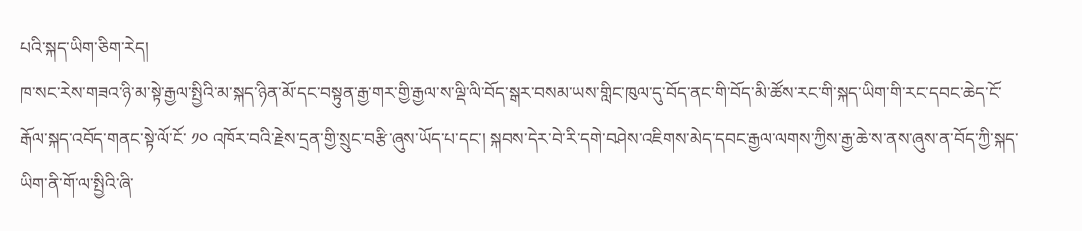པའི་སྐད་ཡིག་ཅིག་རེད།
ཁ་སང་རེས་གཟའ་ཉི་མ་སྟེ་རྒྱལ་སྤྱིའི་མ་སྐད་ཉིན་མོ་དང་བསྟུན་རྒྱ་གར་གྱི་རྒྱལ་ས་ལྡི་ལི་བོད་སྒར་བསམ་ཡས་གླིང་ཁུལ་དུ་བོད་ནང་གི་བོད་མི་ཚོས་རང་གི་སྐད་ཡིག་གི་རང་དབང་ཆེད་ངོ་རྒོལ་སྐད་འབོད་གནང་སྟེ་ལོ་ངོ་ ༡༠ འཁོར་བའི་རྗེས་དྲན་གྱི་སྲུང་བརྩི་ཞུས་ཡོད་པ་དང་། སྐབས་དེར་བེ་རི་དགེ་བཤེས་འཇིགས་མེད་དབང་རྒྱལ་ལགས་ཀྱིས་རྒྱ་ཆེ་ས་ནས་ཞུས་ན་བོད་ཀྱི་སྐད་ཡིག་ནི་གོ་ལ་སྤྱིའི་ཞི་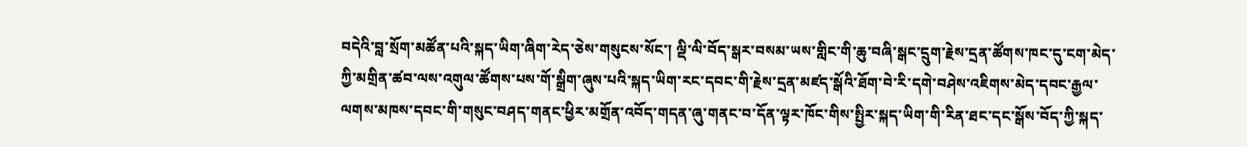བདེའི་བླ་སྲོག་མཚོན་པའི་སྐད་ཡིག་ཞིག་རེད་ཅེས་གསུངས་སོང་། ལྡི་ལི་བོད་སྒར་བསམ་ཡས་གླིང་གི་ཆུ་བཞི་སྒང་དྲུག་རྗེས་དྲན་ཚོགས་ཁང་དུ་ངག་མེད་ཀྱི་མགྲིན་ཚབ་ལས་འགུལ་ཚོགས་པས་གོ་སྒྲིག་ཞུས་པའི་སྐད་ཡིག་རང་དབང་གི་རྗེས་དྲན་མཛད་སྒོའི་ཐོག་བེ་རི་དགེ་བཤེས་འཇིགས་མེད་དབང་རྒྱལ་ལགས་མཁས་དབང་གི་གསུང་བཤད་གནང་ཕྱིར་མགྲོན་འབོད་གདན་ཞུ་གནང་བ་དོན་ལྟར་ཁོང་གིས་སྤྱིར་སྐད་ཡིག་གི་རིན་ཐང་དང་སྒོས་བོད་ཀྱི་སྐད་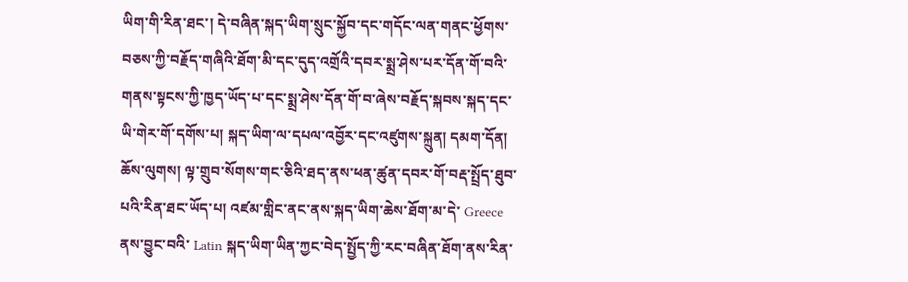ཡིག་གི་རིན་ཐང་། དེ་བཞིན་སྐད་ཡིག་སྲུང་སྐྱོབ་དང་གདོང་ལན་གནང་ཕྱོགས་བཅས་ཀྱི་བརྗོད་གཞིའི་ཐོག་མི་དང་དུད་འགྲོའི་དབར་སྨྲ་ཤེས་པར་དོན་གོ་བའི་གནས་སྟངས་ཀྱི་ཁྱད་ཡོད་པ་དང་སྨྲ་ཤེས་དོན་གོ་བ་ཞེས་བརྗོད་སྐབས་སྐད་དང་ཡི་གེར་གོ་དགོས་པ། སྐད་ཡིག་ལ་དཔལ་འབྱོར་དང་འཛུགས་སྐྲུན། དམག་དོན། ཆོས་ལུགས། ལྟ་གྲུབ་སོགས་གང་ཅིའི་ཐད་ནས་ཕན་ཚུན་དབར་གོ་བརྡ་སྤྲོད་ཐུབ་པའི་རིན་ཐང་ཡོད་པ། འཛམ་གླིང་ནང་ནས་སྐད་ཡིག་ཆེས་ཐོག་མ་དེ་ Greece ནས་བྱུང་བའི་ Latin སྐད་ཡིག་ཡིན་ཀྱང་བེད་སྤྱོད་ཀྱི་རང་བཞིན་ཐོག་ནས་རིན་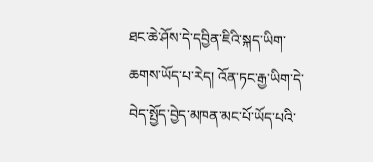ཐང་ཆེ་ཤོས་དེ་དབྱིན་ཇིའི་སྐད་ཡིག་ཆགས་ཡོད་པ་རེད། འོན་ཏང་རྒྱ་ཡིག་དེ་བེད་སྤྱོད་བྱེད་མཁན་མང་པོ་ཡོད་པའི་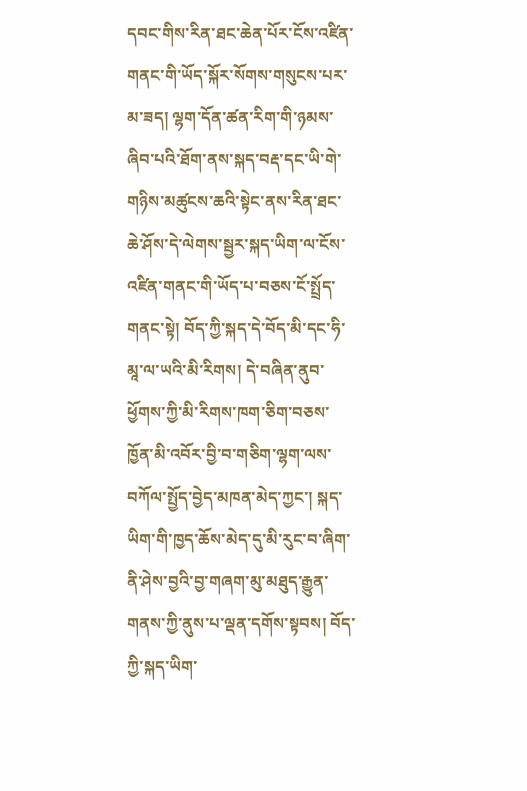དབང་གིས་རིན་ཐང་ཆེན་པོར་ངོས་འཛིན་གནང་གི་ཡོད་སྐོར་སོགས་གསུངས་པར་མ་ཟད། ལྷག་དོན་ཚན་རིག་གི་ཉམས་ཞིབ་པའི་ཐོག་ནས་སྐད་བརྡ་དང་ཡི་གེ་གཉིས་མཚུངས་ཆའི་སྟེང་ནས་རིན་ཐང་ཆེ་ཤོས་དེ་ལེགས་སྦྱར་སྐད་ཡིག་ལ་ངོས་འཛིན་གནང་གི་ཡོད་པ་བཅས་ངོ་སྤྲོད་གནང་སྟེ། བོད་ཀྱི་སྐད་དེ་བོད་མི་དང་ཧི་མཱ་ལ་ཡའི་མི་རིགས། དེ་བཞིན་ནུབ་ཕྱོགས་ཀྱི་མི་རིགས་ཁག་ཅིག་བཅས་ཁྱོན་མི་འབོར་བྱི་བ་གཅིག་ལྷག་ལས་བཀོལ་སྤྱོད་བྱེད་མཁན་མེད་ཀྱང་། སྐད་ཡིག་གི་ཁྱད་ཆོས་མེད་དུ་མི་རུང་བ་ཞིག་ནི་ཤེས་བྱའི་བྱ་གཞག་མུ་མཐུད་རྒྱུན་གནས་ཀྱི་ནུས་པ་ལྡན་དགོས་སྟབས། བོད་ཀྱི་སྐད་ཡིག་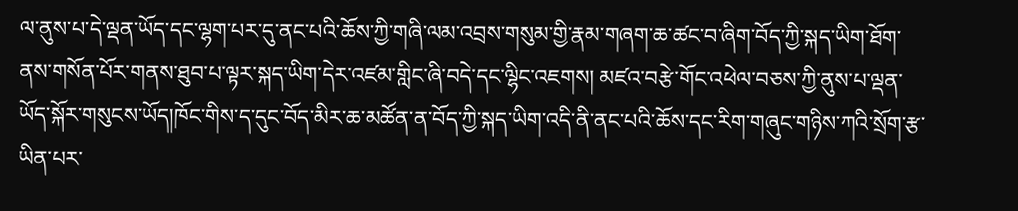ལ་ནུས་པ་དེ་ལྡན་ཡོད་དང་ལྷག་པར་དུ་ནང་པའི་ཆོས་ཀྱི་གཞི་ལམ་འབྲས་གསུམ་གྱི་རྣམ་གཞག་ཆ་ཚང་བ་ཞིག་བོད་ཀྱི་སྐད་ཡིག་ཐོག་ནས་གསོན་པོར་གནས་ཐུབ་པ་ལྟར་སྐད་ཡིག་དེར་འཛམ་གླིང་ཞི་བདེ་དང་ལྷིང་འཇགས། མཛའ་བརྩེ་གོང་འཕེལ་བཅས་ཀྱི་ནུས་པ་ལྡན་ཡོད་སྐོར་གསུངས་ཡོད།ཁོང་གིས་ད་དུང་བོད་མིར་ཆ་མཚོན་ན་བོད་ཀྱི་སྐད་ཡིག་འདི་ནི་ནང་པའི་ཆོས་དང་རིག་གཞུང་གཉིས་ཀའི་སྲོག་རྩ་ཡིན་པར་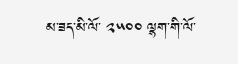མ་ཟད་མི་ལོ་ ༢༥༠༠ ལྷག་གི་ལོ་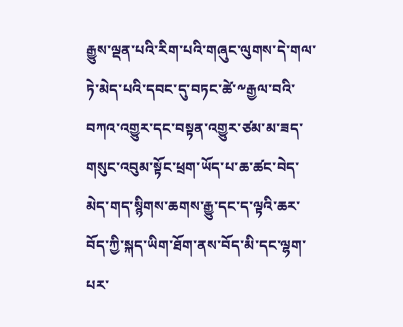རྒྱུས་ལྡན་པའི་རིག་པའི་གཞུང་ལུགས་དེ་གལ་ཏེ་མེད་པའི་དབང་དུ་བཏང་ཚེ་༸རྒྱལ་བའི་བཀའ་འགྱུར་དང་བསྟན་འགྱུར་ཙམ་མ་ཟད་གསུང་འབུམ་སྟོང་ཕྲག་ཡོད་པ་ཆ་ཚང་བེད་མེད་གད་སྙིགས་ཆགས་རྒྱུ་དང་ད་ལྟའི་ཆར་བོད་ཀྱི་སྐད་ཡིག་ཐོག་ནས་བོད་མི་དང་ལྷག་པར་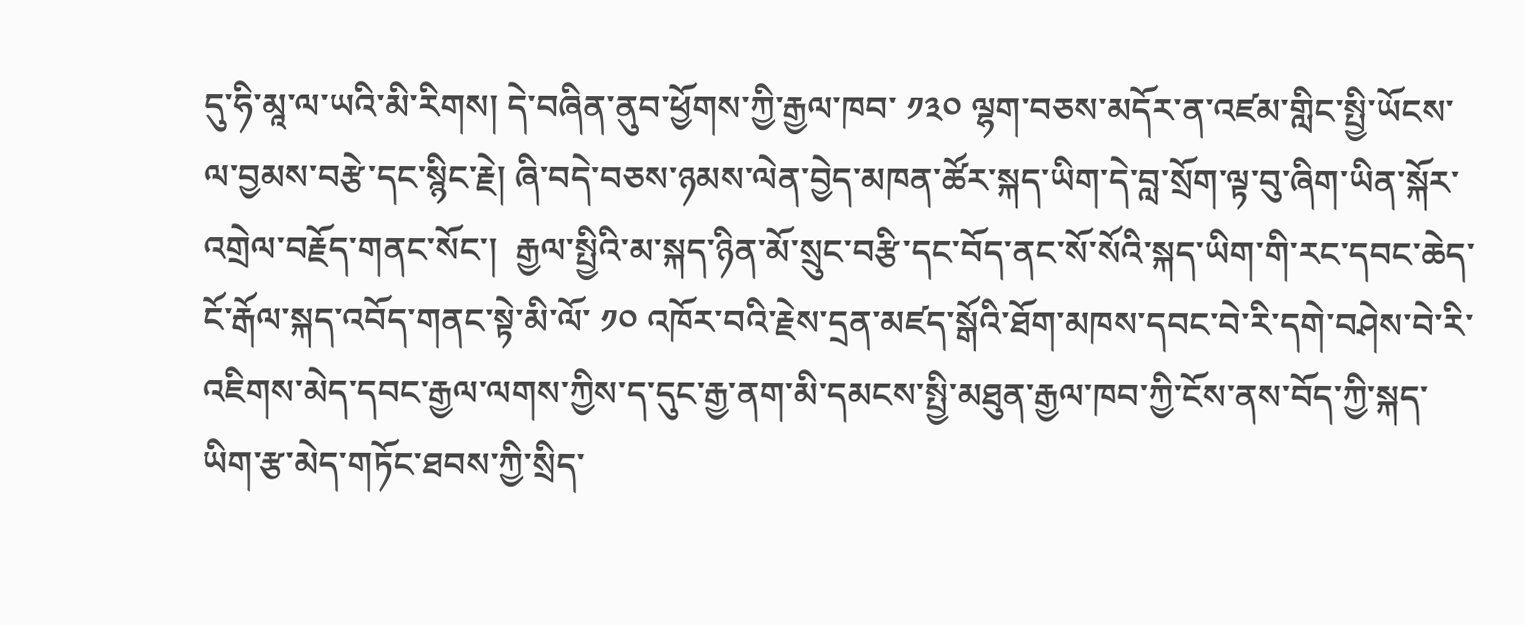དུ་ཧི་མཱ་ལ་ཡའི་མི་རིགས། དེ་བཞིན་ནུབ་ཕྱོགས་ཀྱི་རྒྱལ་ཁབ་ ༡༣༠ ལྷག་བཅས་མདོར་ན་འཛམ་གླིང་སྤྱི་ཡོངས་ལ་བྱམས་བརྩེ་དང་སྙིང་རྗེ། ཞི་བདེ་བཅས་ཉམས་ལེན་བྱེད་མཁན་ཚོར་སྐད་ཡིག་དེ་བླ་སྲོག་ལྟ་བུ་ཞིག་ཡིན་སྐོར་འགྲེལ་བརྗོད་གནང་སོང་།  རྒྱལ་སྤྱིའི་མ་སྐད་ཉིན་མོ་སྲུང་བརྩི་དང་བོད་ནང་སོ་སོའི་སྐད་ཡིག་གི་རང་དབང་ཆེད་ངོ་རྒོལ་སྐད་འབོད་གནང་སྟེ་མི་ལོ་ ༡༠ འཁོར་བའི་རྗེས་དྲན་མཛད་སྒོའི་ཐོག་མཁས་དབང་བེ་རི་དགེ་བཤེས་བེ་རི་འཇིགས་མེད་དབང་རྒྱལ་ལགས་ཀྱིས་ད་དུང་རྒྱ་ནག་མི་དམངས་སྤྱི་མཐུན་རྒྱལ་ཁབ་ཀྱི་ངོས་ནས་བོད་ཀྱི་སྐད་ཡིག་རྩ་མེད་གཏོང་ཐབས་ཀྱི་སྲིད་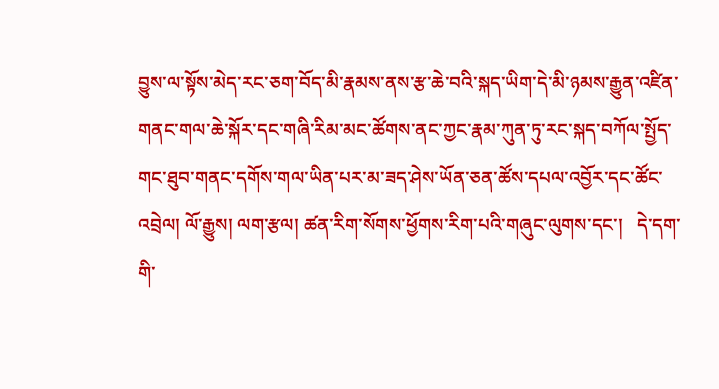བྱུས་ལ་སྟོས་མེད་རང་ཅག་བོད་མི་རྣམས་ནས་རྩ་ཆེ་བའི་སྐད་ཡིག་དེ་མི་ཉམས་རྒྱུན་འཛིན་གནང་གལ་ཆེ་སྐོར་དང་གཞི་རིམ་མང་ཚོགས་ནང་ཀྱང་རྣམ་ཀུན་ཏུ་རང་སྐད་བཀོལ་སྤྱོད་གང་ཐུབ་གནང་དགོས་གལ་ཡིན་པར་མ་ཟད་ཤེས་ཡོན་ཅན་ཚོས་དཔལ་འབྱོར་དང་ཚོང་འབྲེལ། ལོ་རྒྱུས། ལག་རྩལ། ཚན་རིག་སོགས་ཕྱོགས་རིག་པའི་གཞུང་ལུགས་དང་།   དེ་དག་གི་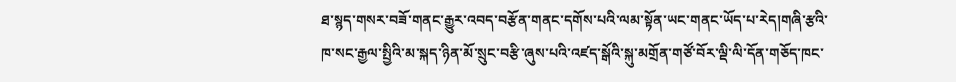ཐ་སྙད་གསར་བཟོ་གནང་རྒྱུར་འབད་བརྩོན་གནང་དགོས་པའི་ལམ་སྟོན་ཡང་གནང་ཡོད་པ་རེད།གཞི་རྩའི་ཁ་སང་རྒྱལ་སྤྱིའི་མ་སྐད་ཉིན་མོ་སྲུང་བརྩི་ཞུས་པའི་འཛད་སྒོའི་སྐུ་མགྲོན་གཙོ་བོར་ལྡི་ལི་དོན་གཅོད་ཁང་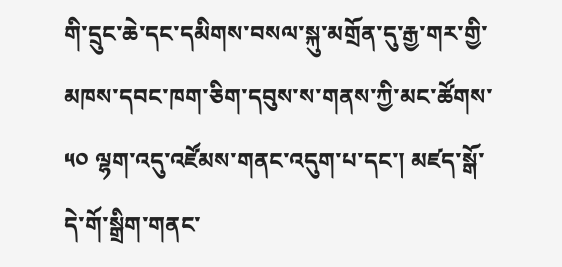གི་དྲུང་ཆེ་དང་དམིགས་བསལ་སྐུ་མགྲོན་དུ་རྒྱ་གར་གྱི་མཁས་དབང་ཁག་ཅིག་དབུས་ས་གནས་ཀྱི་མང་ཚོགས་ ༥༠ ལྷག་འདུ་འཛོམས་གནང་འདུག་པ་དང་། མཛད་སྒོ་དེ་གོ་སྒྲིག་གནང་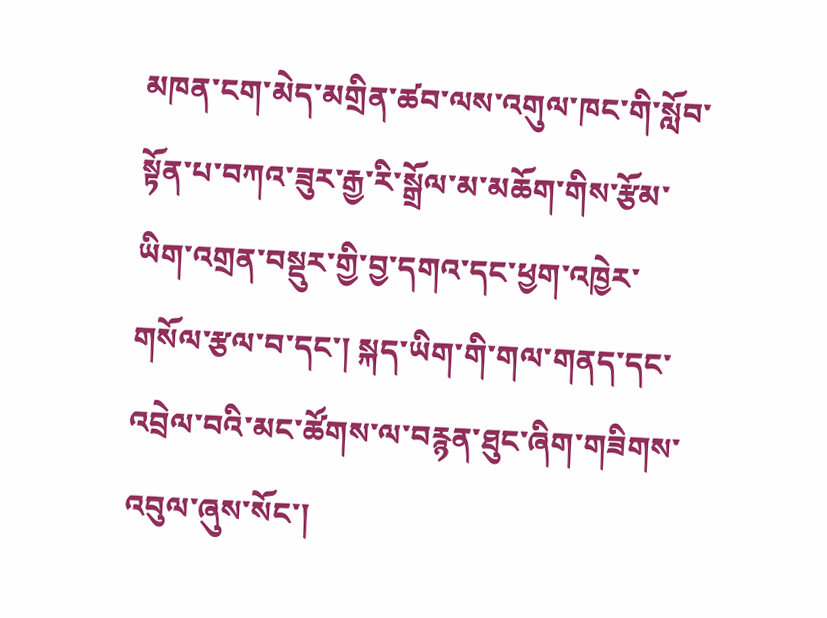མཁན་ངག་མེད་མགྲིན་ཚབ་ལས་འགུལ་ཁང་གི་སློབ་སྟོན་པ་བཀའ་ཟུར་རྒྱ་རི་སྒྲོལ་མ་མཆོག་གིས་རྩོམ་ཡིག་འགྲན་བསྡུར་གྱི་བྱ་དགའ་དང་ཕྱག་འཁྱེར་གསོལ་རྩལ་བ་དང་། སྐད་ཡིག་གི་གལ་གནད་དང་འབྲེལ་བའི་མང་ཚོགས་ལ་བརྙན་ཐུང་ཞིག་གཟིགས་འབུལ་ཞུས་སོང་།